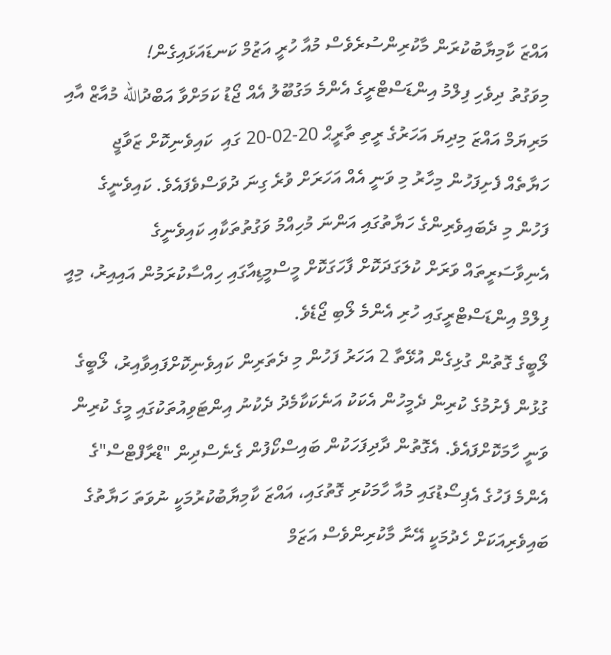އައްޒަ ކާމިޔާބުކުރަން މާކުރިންސުރެވެސް މުއާ ހުރީ އަޒުމް ކަނޑައަޅައިގެން!
މިވަގުތު ދިވެހި ފިލްމު އިންޑަސްޓްރީގެ އެންމެ މަގުބޫލު އެއް ޖޯޑު ކަމަށްވާ އަބްދުالله މުއާޒް އާއި މަރިޔަމް އައްޒަ މިދިޔަ އަހަރުގެ ރީތި ތާރީޙް 20-02-20 ގައި  ކައިވެނިކޮށް ޒަވާޖީ ހަޔާތެއް ފެށިފަހުން މިހާރު މި ވަނީ އެއް އަހަރަށް ވުރެ ގިނަ ދުވަސްވެފައެވެ. ކައިވެނީގެ ފަހުން މި ދެބައިވެރިންގެ ހަޔާތުގައި އަންނަ މުހިއްމު ވަގުތުތަކާއި ކައިވެނީގެ އެނިވާސަރީތައް ވަރަށް ކުލަގަދަކޮށް ފާހަގަކޮށް މީސްމީޑިއާގައި ހިއްސާކުރަމުން އައިއިރު، މިއީ ފިލްމް އިންޑަސްޓްރީގައި ހުރި އެންމެ ލޯބި ޖޯޑެވެ.
ލޯބީގެ ގޮތުން ގުޅިގެން އުޅޭތާ 2 އަހަރު ފަހުން މި ދެތަރިން ކައިވެނިކޮށްފައިވާއިރު، ލޯބީގެ ގުޅުން ފެށުމުގެ ކުރިން ދެމީހުން އެކަކު އަނެކަކާމެދު ދެކުނު އިންޓަވިއުތަކުގައި މީގެ ކުރިން ވަނީ ހާމަކޮށްފައެވެ. އެގޮތުން ދާދިފަހަކުން ބައިސްކޯފުން ގެނެސްދިން "ޑްރާފްޓްސް"ގެ އެންމެ ފަހުގެ އެޕިސޯޑުގައި މުއާ ހާމަކުރި ގޮތުގައި، އައްޒަ ކާމިޔާބުކުރުމަކީ ނުވަތަ ހަޔާތުގެ ބައިވެރިއަކަށް ހެދުމަކީ އޭނާ މާކުރިންވެސް އަޒަމް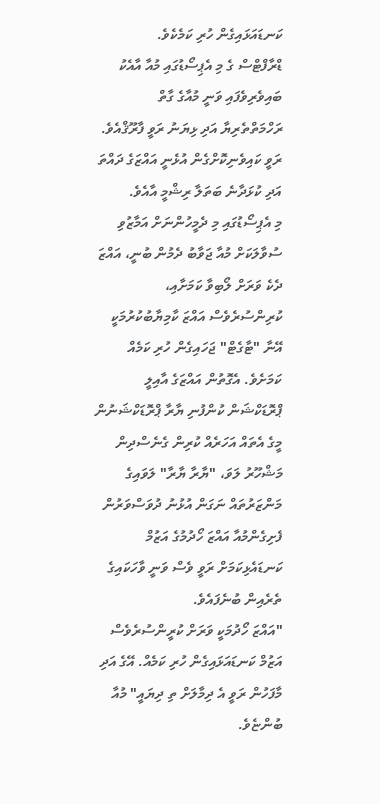ކަނޑައަޅައިގެން ހުރި ކަމެކެވެ.
ޑްރާފްޓްސް ގެ މި އެޕިސޯޑުގައި މުއާ އާއެކު ބައިވެރިވެފައި ވަނީ މުއާގެ ގާތް ރަހްމަތްތެރިޔާ އަދި ޅިޔަނު ރަވީ ފާރޫޤްއެވެ. ރަވީ ކައިވެނިކޮށްގެން އުޅެނީ އައްޒަގެ ދައްތަ އަދި ކުޅަދާނެ ބަތަލާ ރިޝްމީ އާއެވެ.
މި އެޕިސޯޑުގައި މި ދެމީހުންނަށް އަމާޒުވި ސުވާލަކަށް މުއާ ޖަވާބު ދެމުން ބުނީ، އައްޒަ ދެކެ ވަރަށް ލޯބިވާ ކަމަށާއި، ކުރިންސުރެވެސް އައްޒަ ކާމިޔާބުކުރުމަކީ އޭނާ "ޓާގެޓް" ޖަހައިގެން ހުރި ކަމެއް ކަމަށެވެ. އެގޮތުން އައްޒަގެ އާއިލީ ޕްރޮޑަކްޝަން ކުންފުނި ޔާރާ ޕްރޮޑަކްޝަނުން މީގެ އެތައް އަހަރެއް ކުރިން ގެނެސްދިން މަޝްހޫރު ލަވަ، "ޔާރާ ޔާރާ" ލަވައިގެ މަންޒަރުތައް ނަގަން އުޅުނު ދުވަސްވަރުން ފެށިގެންމުއާ އައްޒަ ހޯދުމުގެ އަޒުމް ކަނޑައެޅިކަމަށް ރަވީ ވެސް ވަނީ ވާހަކައިގެ ތެރެއިން ބުނެފައެވެ.
"އައްޒަ ހޯދުމަކީ ވަރަށް ކުރީންސުރެވެސް އަޒުމް ކަނޑައަޅައިގެން ހުރި ކަމެއް. އޭގެ އަދި މާފަހުން ރަވީ އެ ދިމާލަށް ތި ދިޔައީ" މުއާ ބުންޏެވެ.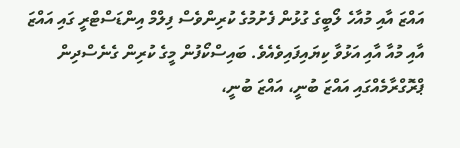އައްޒަ އާއި މުއާހެ ލޯބީގެ ގުޅުން ފެށުމުގެ ކުރިންވެސް ފިލްމް އިންޑަސްޓްރީ ގައި އައްޒަ އާއި މުއާ އާއި އަޅުވާ ކިޔައިފައިވެއެވެ. ބައިސްކޯފުން މީގެ ކުރިން ގެނެސްދިން ޕްރޮގްރާމެއްގައި އައްޒަ ބުނީ، އައްޒަ ބުނީ،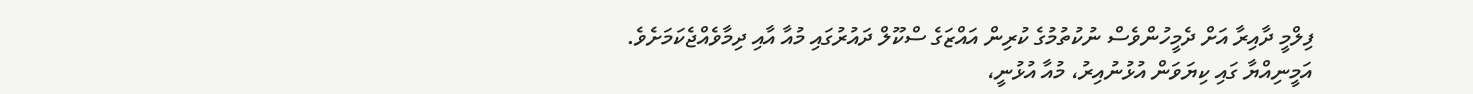ފިލްމީ ދާއިރާ އަށް ދެމީހުންވެސް ނުކުތުމުގެ ކުރިން އައްޒަގެ ސްކޫލް ދައުރުގައި މުއާ އާއި ދިމާވެއްޖެކަމަށެވެ. އަމީނިއްޔާ ގައި ކިޔަވަން އުޅުނުއިރު، މުއާ އުޅުނީ،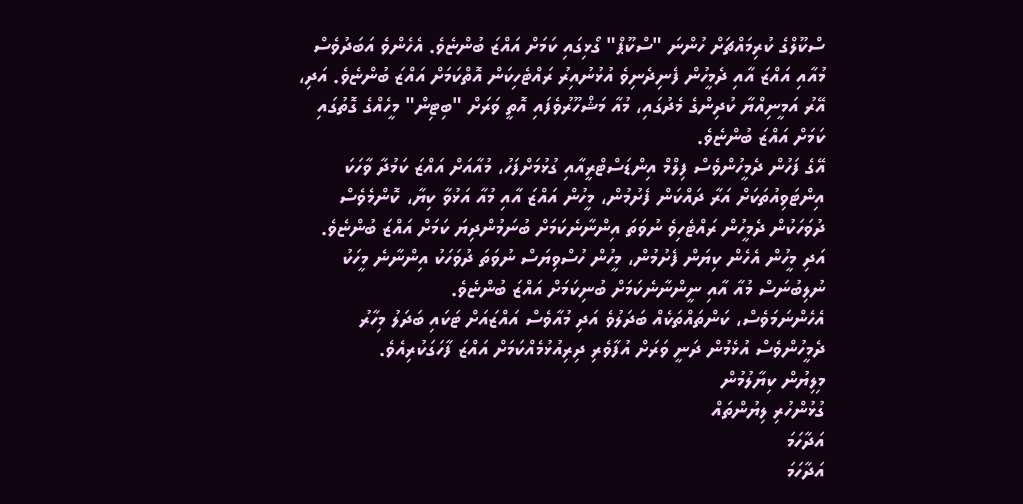ސްކޫލްގެ ކުރިމައްޗަށް ހުންނަ "ސްކޫޕް" ގޯޅިގައި ކަމަށް އައްޒަ ބުންޏެވެ. އެހެންވެ އަބަދުވެސް މުއާއި އައްޒަ އާއި ދެމީހުން ފެނިދެނިވެ އުޅުނުއިރު ރައްޓެހިކަން އޮތްކަމަށް އައްޒަ ބުންޏެވެ. އަދި، އޭރު އަމީނިއްޔާ ކުދިންގެ މެދުގައި، މުއާ މަޝްހޫރުވެފައި އޮތީ ވަރަށް "ބިޓިން" މީހެއްގެ ގޮތުގައި ކަމަށް އައްޒަ ބުންޏެވެ.
އޭގެ ފަހުން ދެމީހުންވެސް ފިލްމް އިންޑަސްޓްރީއާއި ގުޅުމަށްފަހު، މުއާއަށް އައްޒަ ކަމުދާ ވާހަކަ އިންޓަވިއުތަކަށް އަރާ ދައްކަން ފެށުމުން، މީހުން އައްޒަ އާއި މުއާ އަޅުވާ ކިޔާ، ކޮންމެވެސް ދުވަހަކުން ދެމީހުން ރައްޓެހިވެ ނުވަތަ އިންނާނެކަމަށް ބުނަމުންދިޔަ ކަމަށް އައްޒަ ބުންޏެވެ. އަދި މީހުން އެހެން ކިޔަން ފެށުމުން، މީހުން ހުސްވިޔަސް ނުވަތަ ދުވަހަކު އިންނާނެ މީހަކު ނުލިބުނަސް މުއާ އާއި ނީންނާނެކަމަށް ބުނިކަމަށް އައްޒަ ބުންޏެވެ.
އެހެންނަމަވެސް، ކަންތައްތަކެއް ބަދަލުވެ އަދި މުއާވެސް އައްޒައަށް ޓަކައި ބަދަލު މިހާރު ދެމީހުންވެސް އުޅެމުން ދަނީ ވަރަށް އުފާވެރި ދިރިއުޅުމެއްކަމަށް އައްޒަ ފާހަގަކުރިއެވެ.
މިލިޔުން ކިޔާލުމުން
ގުޅުންހުރި ލިޔުންތައް
އަދާހަމަ
އަދާހަމަ